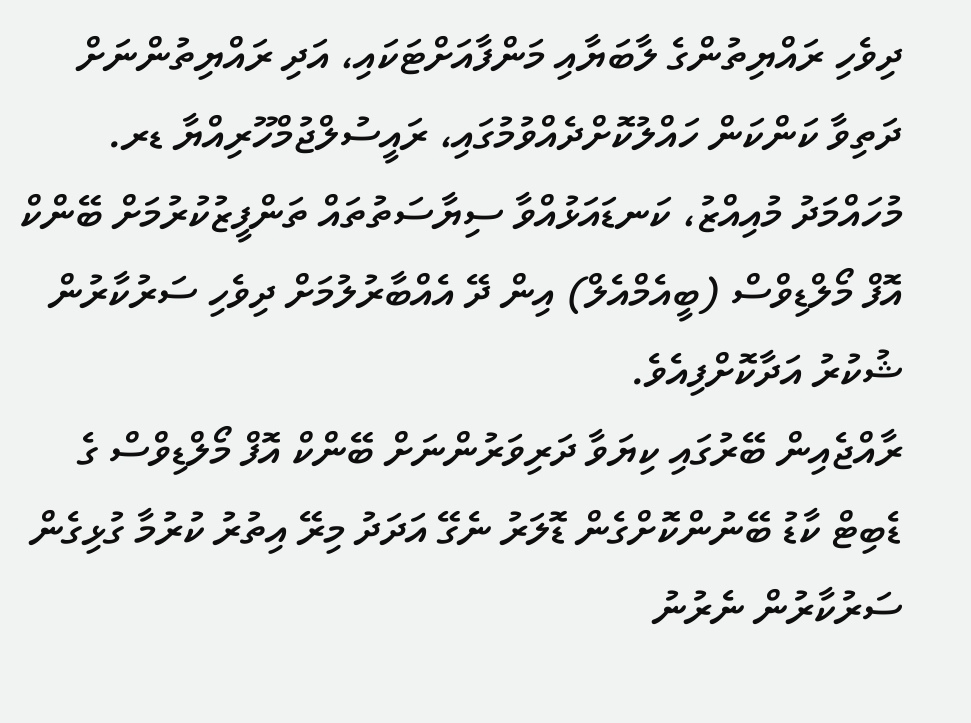ދިވެހި ރައްޔިތުންގެ ލާބަޔާއި މަންފާއަށްޓަކައި، އަދި ރައްޔިތުންނަށް ދަތިވާ ކަންކަން ހައްލުކޮށްދެއްވުމުގައި، ރައީސުލްޖުމްހޫރިއްޔާ ޑރ. މުހައްމަދު މުއިއްޒު، ކަނޑައަޅުއްވާ ސިޔާސަތުތައް ތަންފީޒުކުރުމަށް ބޭންކް އޮފް މޯލްޑިވްސް (ބީއެމްއެލް) އިން ދޭ އެއްބާރުލުމަށް ދިވެހި ސަރުކާރުން ޝުކުރު އަދާކޮށްފިއެވެ.
ރާއްޖެއިން ބޭރުގައި ކިޔަވާ ދަރިވަރުންނަށް ބޭންކް އޮފް މޯލްޑިވްސް ގެ ޑެބިޓް ކާޑު ބޭނުންކޮށްގެން ޑޮލަރު ނެގޭ އަދަދު މިރޭ އިތުރު ކުރުމާ ގުޅިގެން ސަރުކާރުން ނެރުނު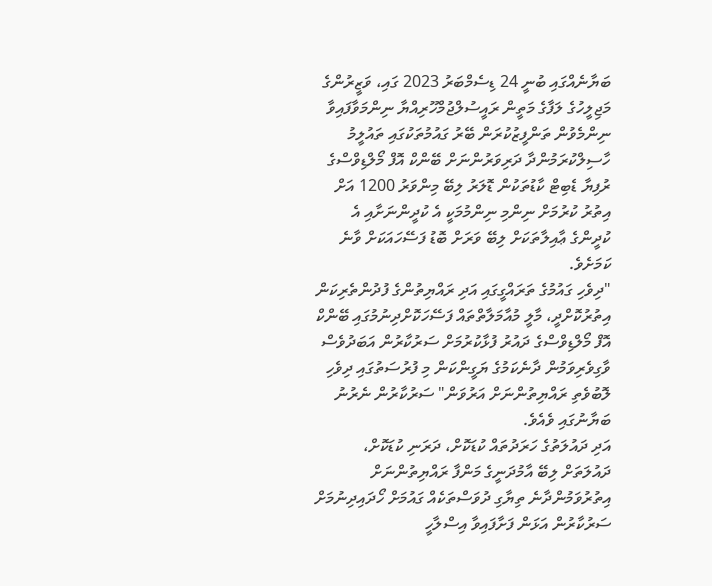ބަޔާނެއްގައި ބުނީ 24 ޑިސެމްބަރު 2023 ގައި، ވަޒީރުންގެ މަޖިލީހުގެ ލަފާގެ މަތީން ރައީސުލްޖުމްހޫރިއްޔާ ނިންމަވާފައިވާ ނިންމެވުން ތަންފީޒުކުރަން ބޭރު ގައުމުތަކުގައި ތައުލީމު ހާސިލްކުރަމުންދާ ދަރިވަރުންނަށް ބޭންކް އޮފް މޯލްޑިވްސްގެ ރުފިޔާ ޑެބިޓް ކާޑުތަކުން ޑޮލަރު ލިބޭ މިންވަރު 1200 އަށް އިތުރު ކުރުމަށް ނިންމި ނިންމުމަކީ އެ ކުދީންނަށާއި އެ ކުދީންގެ ޢާއިލާތަކަށް ލިބޭ ވަރަށް ބޮޑު ފަސޭހައަކަށް ވާނެ ކަމަށެވެ.
"ދިވެހި ގައުމުގެ ތަރައްގީގައި އަދި ރައްޔިތުންގެ ފުދުންތެރިކަން އިތުރުކޮށްދީ، މާލީ މުއާމަލާތްތައް ފަސޭހަކޮށްދިނުމުގައި ބޭންކް އޮފް މޯލްޑިވްސްގެ ދައުރު ފުޅާކުރުމަށް ސަރުކާރުން އަބަދުވެސް ވާގިވެރިވަމުން ދާނެކަމުގެ ޔަގީންކަން މި ފުރުސަތުގައި ދިވެހި ލޮބުވެތި ރައްޔިތުންނަށް އަރުވަން" ސަރުކާރުން ނެރުނު ބަޔާނުގައި ވެއެވެ.
އަދި ދައުލަތުގެ ހަރަދުތައް ކުޑަކޮށް، ދަރަނި ކުޑަކޮށް، ދައުލަތަށް ލިބޭ އާމުދަނީގެ މަންފާ ރައްޔިތުންނަށް އިތުރުވަމުންދާނެ ތިޔާގި ދުވަސްތަކެއް ގައުމަށް ހޯދައިދިނުމަށް ސަރުކާރުން އަޅަން ފަށާފައިވާ އިސްލާހީ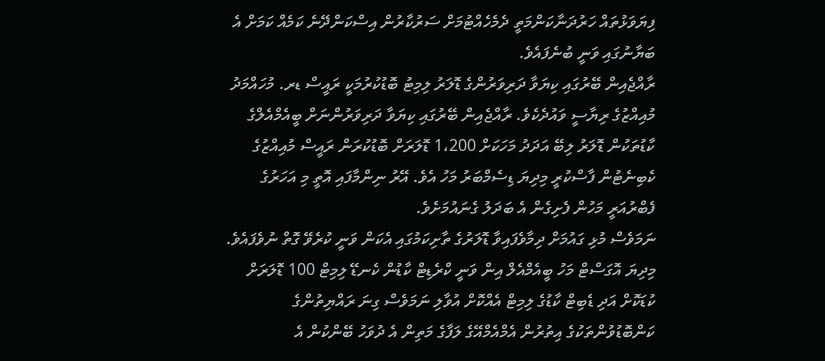ފިޔަވަޅުތައް ހަރުދަނާކަންމަތީ ދެމެހެއްޓުމަށް ސަރުކާރުން އިސްކަންދޭނެ ކަމެއް ކަމަށް އެ ބަޔާނުގައި ވަނީ ބުނެފައެވެ.
ރާއްޖެއިން ބޭރުގައި ކިޔަވާ ދަރިވަރުންގެ ޑޮލަރު ލިމިޓު ބޮޑުކުރުމަކީ ރައީސް ޑރ. މުހައްމަދު މުއިއްޒުގެ ރިޔާސީ ވައުދެކެވެ. ރާއްޖެއިން ބޭރުގައި ކިޔަވާ ދަރިވަރުންނަށް ބީއެމްއެލްގެ ކާޑުތަކުން ޑޮލަރު ލިބޭ އަދަދު މަހަކަށް 1،200 ޑޮލަރަށް ބޮޑުކުރަން ރައީސް މުއިއްޒުގެ ކެބިނެޓުން ފާސްކުރީ މިދިޔަ ޑިސެމްބަރު މަހު އެވެ. އޭރު ނިންމާފައި އޮތީ މި އަހަރުގެ ފެބްރުއަރީ މަހުން ފެށިގެން އެ ބަދަލު ގެނައުމަށެވެ.
ނަމަވެސް މުޅި ގައުމަށް ދިމާވެފައިވާ ޑޮލަރުގެ ތާށިކަމުގައި އެކަން ވަނީ ކުރެވޭ ގޮތް ނުވެފައެވެ. މިދިޔަ އޮގަސްޓް މަހު ބީއެމްއެލް އިން ވަނީ ކްރެޑިޓް ކާޑުން ކެނޑޭ ލިމިޓް 100 ޑޮލަރަށް ކުޑަކޮށް އަދި ޑެބިޓް ކާޑުގެ ލިމިޓް އެއްކޮށް އުވާލި ނަމަވެސް ގިނަ ރައްޔިތުންގެ ކަންބޮޑުވުންތަކުގެ އިތުރުން އެމްއެމްއޭގެ ލަފާގެ މަތިން އެ ދުވަހު ބޭންކުން އެ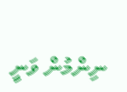ނިންމުން ވަނީ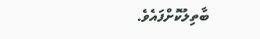ބާތިލުކޮށްފައެވެ.